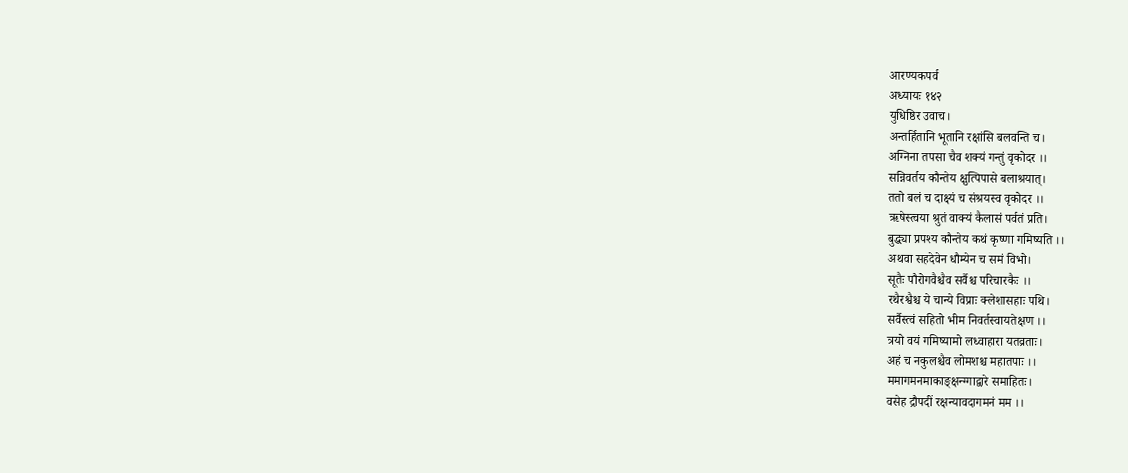आरण्यकपर्व
अध्यायः १४२
युधिष्ठिर उवाच।
अन्तर्हितानि भूतानि रक्षांसि बलवन्ति च।
अग्निना तपसा चैव शक्यं गन्तुं वृकोदर ।।
सन्निवर्तय कौन्तेय क्षुत्पिपासे बलाश्रयात्।
ततो बलं च दाक्ष्यं च संश्रयस्व वृकोदर ।।
ऋषेस्त्वया श्रुतं वाक्यं कैलासं पर्वतं प्रति।
बुद्ध्या प्रपश्य कौन्तेय कथं कृष्णा गमिष्यति ।।
अथवा सहदेवेन धौम्येन च समं विभो।
सूतैः पौरोगवैश्चैव सर्वैश्च परिचारकैः ।।
रथैरश्वैश्च ये चान्ये विप्राः क्लेशासहाः पथि।
सर्वैस्त्वं सहितो भीम निवर्तस्वायतेक्षण ।।
त्रयो वयं गमिष्यामो लध्वाहारा यतव्रताः।
अहं च नकुलश्चैव लोमशश्च महातपाः ।।
ममागमनमाकाङ्क्षन्ग्गाद्वारे समाहितः।
वसेह द्रौपदीं रक्षन्यावदागमनं मम ।।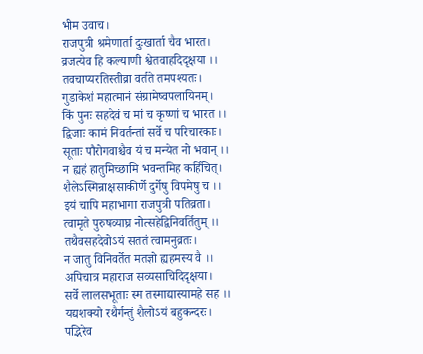भीम उवाच।
राजपुत्री श्रमेणार्ता दुःखार्ता चैव भारत।
व्रजत्येव हि कल्याणी श्वेतवाहदिदृक्षया ।।
तवचाप्यरतिस्तीव्रा वर्तते तमपश्यतः।
गुडाकेशं महात्मानं संग्रामेष्वपलायिनम्।
किं पुनः सहदेवं च मां च कृष्णां च भारत ।।
द्विजाः कामं निवर्तन्तां सर्वे च परिचारकाः।
सूताः पौरोगवाश्चैव यं च मन्येत नो भवान् ।।
न ह्यहं हातुमिच्छामि भवन्तमिह कर्हिचित्।
शैलेऽस्मिन्राक्षसाकीर्णे दुर्गेषु विपमेषु च ।।
इयं चापि महाभागा राजपुत्री पतिव्रता।
त्वामृते पुरुषव्याघ्र नोत्सहेद्विनिवर्तितुम् ।।
तथैवसहदेवोऽयं सततं त्वामनुव्रतः।
न जातु विनिवर्तेत मतज्ञो ह्यहमस्य वै ।।
अपिचात्र महाराज सव्यसाचिदिदृक्षया।
सर्वे लालसभूताः स्म तस्माद्यास्यामहे सह ।।
यद्यशक्यो रथैर्गन्तुं शैलोऽयं बहुकन्दरः।
पद्भिरेव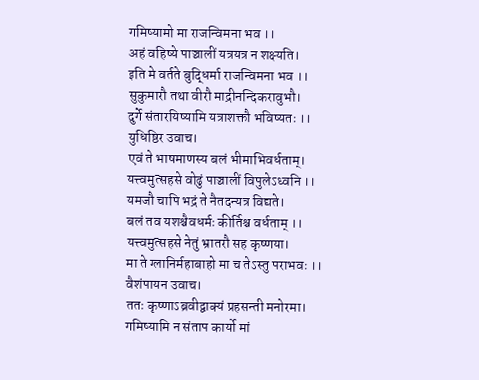गमिष्यामो मा राजन्विमना भव ।।
अहं वहिष्ये पाञ्चालीं यत्रयत्र न शक्ष्यति।
इति मे वर्तते बुद्धिर्मा राजन्विमना भव ।।
सुकुमारौ तथा वीरौ माद्रीनन्दिकरावुभौ।
दुर्गे संतारयिष्यामि यत्राशक्तौ भविष्यतः ।।
युधिष्ठिर उवाच।
एवं ते भाषमाणस्य बलं भीमाभिवर्धताम्।
यत्त्वमुत्सहसे वोढुं पाञ्चालीं विपुलेऽध्वनि ।।
यमजौ चापि भद्रं ते नैतदन्यत्र विद्यते।
बलं तव यशश्चैवधर्मः कीर्तिश्च वर्धताम् ।।
यत्त्वमुत्सहसे नेतुं भ्रातरौ सह कृष्णया।
मा ते ग्लानिर्महाबाहो मा च तेऽस्तु पराभवः ।।
वैशंपायन उवाच।
ततः कृष्णाऽब्रवीद्वाक्यं प्रहसन्ती मनोरमा।
गमिष्यामि न संताप कार्यो मां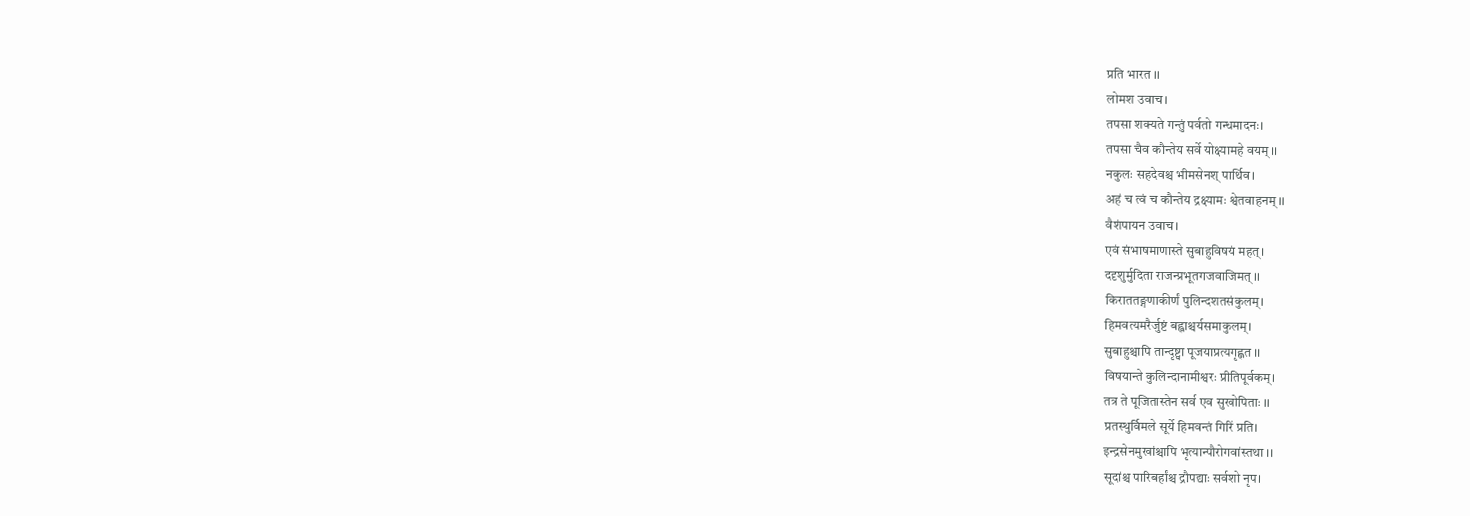प्रति भारत ।।
लोमश उवाच।
तपसा शक्यते गन्तुं पर्वतो गन्धमादनः।
तपसा चैव कौन्तेय सर्वे योक्ष्यामहे वयम् ।।
नकुलः सहदेवश्च भीमसेनश् पार्थिव।
अहं च त्वं च कौन्तेय द्रक्ष्यामः श्वेतवाहनम् ।।
वैशंपायन उवाच।
एवं संभाषमाणास्ते सुबाहुविषयं महत्।
ददृशुर्मुदिता राजन्प्रभूतगजवाजिमत् ।।
किराततङ्गणाकीर्णं पुलिन्दशतसंकुलम्।
हिमवत्यमरैर्जुष्टं बह्वाश्चर्यसमाकुलम्।
सुबाहुश्चापि तान्दृष्ट्वा पूजयाप्रत्यगृह्णत ।।
विषयान्ते कुलिन्दानामीश्वरः प्रीतिपूर्वकम्।
तत्र ते पूजितास्तेन सर्व एव सुखोपिताः ।।
प्रतस्थुर्विमले सूर्ये हिमवन्तं गिरिं प्रति।
इन्द्रसेनमुखांश्चापि भृत्यान्पौरोगवांस्तथा ।।
सूदांश्च पारिबर्हांश्च द्रौपद्याः सर्वशो नृप।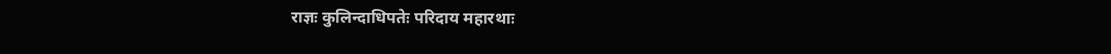राज्ञः कुलिन्दाधिपतेः परिदाय महारथाः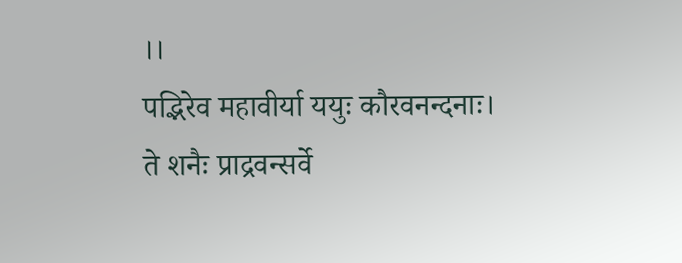।।
पद्भिरेव महावीर्या ययुः कौरवनन्दनाः।
ते शनैः प्राद्रवन्सर्वे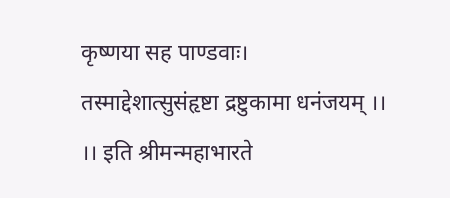कृष्णया सह पाण्डवाः।
तस्माद्देशात्सुसंहृष्टा द्रष्टुकामा धनंजयम् ।।
।। इति श्रीमन्महाभारते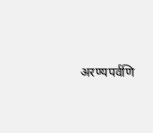अरण्यपर्वणि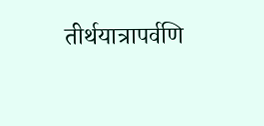तीर्थयात्रापर्वणि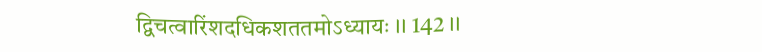द्विचत्वारिंशदधिकशततमोऽध्यायः ।। 142 ।।